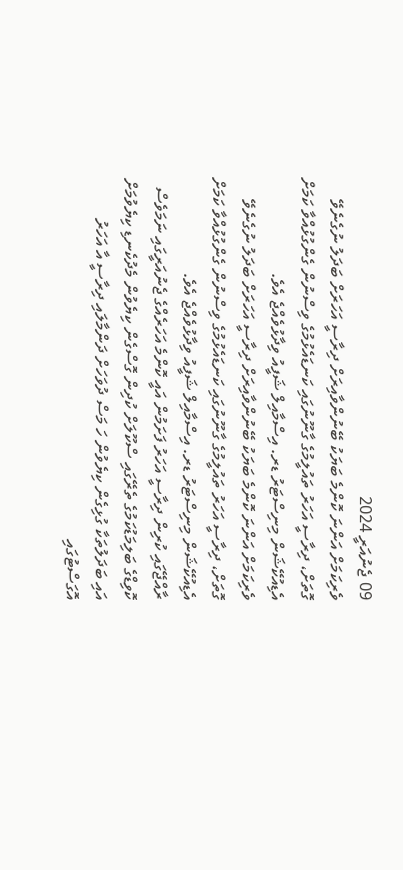09 ޖެނުއަރީ 2024
ވެރިކަމަށް އަންނަ ކޮންމެ ބަޔަކު ބޭނުންވާއިރަށް ދިރާސީ އަހަރަށް ބަދަލު ނުގެނެވޭ ގޮތަށް، ދިރާސީ އަހަރު ތައުލީމުގެ ގާނޫނުގައި ކަނޑައެޅުމުގެ ވިސްނުން ގެންގުޅުއްވާ ކަމަށް އެޑިއުކޭޝަން މިނިސްޓަރު ޑރ. އިސްމާއިލް ޝަފީއު ވިދާޅުވެއްޖެ އެވެ.
ވެރިކަމަށް އަންނަ ކޮންމެ ބަޔަކު ބޭނުންވާއިރަށް ދިރާސީ އަހަރަށް ބަދަލު ނުގެނެވޭ ގޮތަށް، ދިރާސީ އަހަރު ތައުލީމުގެ ގާނޫނުގައި ކަނޑައެޅުމުގެ ވިސްނުން ގެންގުޅުއްވާ ކަމަށް އެޑިއުކޭޝަން މިނިސްޓަރު ޑރ. އިސްމާއިލް ޝަފީއު ވިދާޅުވެއްޖެ އެވެ.
ރާއްޖޭގައި ކުރިން ދިރާސީ އަހަރު ފަށަމުން އައީ ކޮންމެ އަހަރެއްގެ ޖެނުއަރީގައި ނަމަވެސް ކޮވިޑްގެ ބަލިމަޑުކަމުގެ ތެރޭގައި ސްކޫލަށް ކުދިން ގޮސްގެން ކިޔެވުން މެދުކެނޑި ކިޔެވުމަށް އައި ބަދަލުތަކާ ގުޅިގެން ކިޔެވުން ހަ މަސް ދުވަހަށް ދަންމާލައި ދިރާސީ އާ އަހަރު އޮގަސްޓުގައި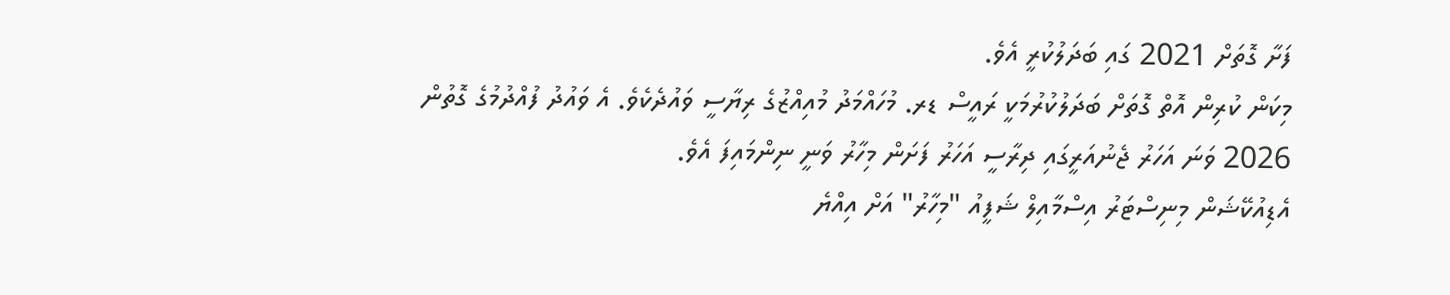ފަށާ ގޮތަށް 2021 ގައި ބަދަލުކުރީ އެވެ.
މިކަން ކުރިން އޮތް ގޮތަށް ބަދަލުކުރުމަކީ ރައީސް ޑރ. މުހައްމަދު މުއިއްޒުގެ ރިޔާސީ ވައުދެކެވެ. އެ ވައުދު ފުއްދުމުގެ ގޮތުން 2026 ވަނަ އަހަރު ޖެނުއަރީގައި ދިރާސީ އަހަރު ފަށަން މިހާރު ވަނީ ނިންމައިފަ އެވެ.
އެޑިއުކޭޝަން މިނިސްޓަރު އިސްމާއިލް ޝަފީއު "މިހާރު" އަށް އިއްޔެ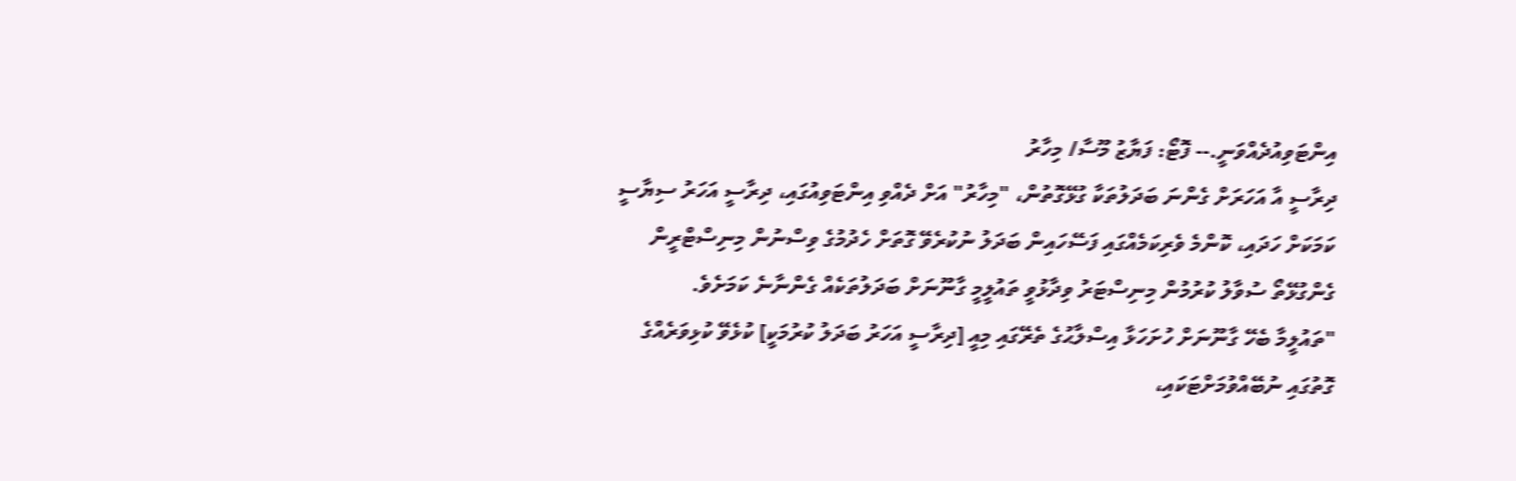އިންޓަވިއުދެއްވަނީ.-- ފޮޓޯ: ފަޔާޒު މޫސާ/ މިހާރު
ދިރާސީ އާ އަހަރަށް ގެންނަ ބަދަލުތަކާ ގުޅޭގޮތުން، "މިހާރު" އަށް ދެއްވި އިންޓަވިއުގައި، ދިރާސީ އަހަރު ސިޔާސީ ކަމަކަށް ހަދައި، ކޮންމެ ވެރިކަމެއްގައި ފަސޭހައިން ބަދަލު ނުކުރެވޭ ގޮތަށް ހެދުމުގެ ވިސްނުން މިނިސްޓްރީން ގެންގުޅޭތޯ ސުވާލު ކުރުމުން މިނިސްޓަރު ވިދާޅުވީ ތައުލީމީ ގާނޫނަށް ބަދަލުތަކެއް ގެންނާނެ ކަމަށެވެ.
"ތައުލީމާ ބެހޭ ގާނޫނަށް ހުށަހަޅާ އިސްލާޙުގެ ތެރޭގައި މިއީ [ދިރާސީ އަހަރު ބަދަލު ކުރުމަކީ] ކުޅެވޭ ކުޅިވަރެއްގެ ގޮތުގައި ނުބޭއްވުމަށްޓަކައި،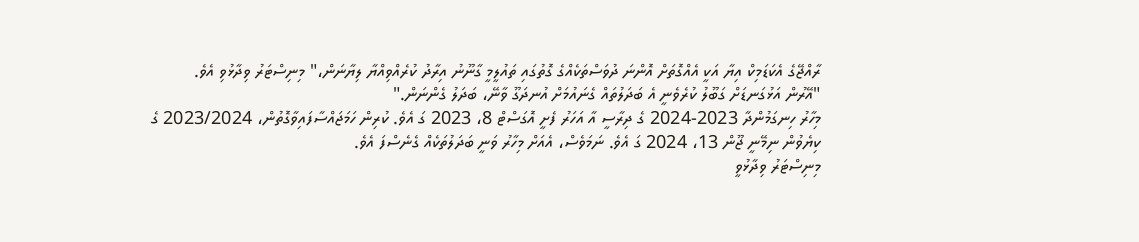ރާއްޖޭގެ އެކަޑަމިކް އިޔާ އަކީ އެއްގޮތަށް އޮންނަ ދުވަސްތަކެއްގެ ގޮތުގައި ތައުލީމީ ގާނޫނު އިރާދު ކުރެއްވިއްޔާ ލިޔާނަން،" މިނިސްޓަރު ވިދާޅުވި އެވެ.
"އޭރުން އަޅުގަނޑަށް ގަބޫލު ކުރެވެނީ އެ ބަދަލުތައް ގެނައުމަށް އުނދަގޫ ވާނޭ، ބަދަލު ގެންނަން."
މިހާރު ހިނގަމުންދާ 2023-2024 ގެ ދިރާސީ އާ އަހަރު ފެށީ އޮގަސްޓް 8، 2023 ގަ އެވެ. ކުރިން ހަމަޖައްސާފައިވާގޮތުން، 2023/2024 ގެ ކިޔެވުން ނިމޭނީ ޖޫން 13، 2024 ގަ އެވެ. ނަމަވެސް، އެއަށް މިހާރު ވަނީ ބަދަލުތަކެއް ގެނެސްފަ އެވެ.
މިނިސްޓަރު ވިދާޅުވީ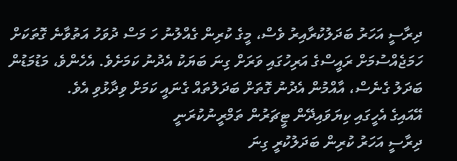ދިރާސީ އަހަރު ބަދަލުކުރާއިރު ވެސް، މީގެ ކުރިން ގެއްލުނު ހަ މަސް ދުވަހު އަތުވާނެ ގޮތަކަށް ހަމަޖެއްސުމަށް ރައީސްގެ އަރިހުގައި ވަރަށް ގިނަ ބަޔަކު އެދުނު ކަމަށެވެ. އެހެންވެ، މަޑުމަޑުން ބަދަލު ގެނެސް، އާއްމުން އެދުނު ގޮތަށް ބަދަލުތައް ގެނައީ ކަމަށް ވިދާޅުވި އެވެ.
އޭއައިގެ އެހީގައި ކިޔަވައިދޭން ޓީޗަރުން ތަމްރީނުކުރަނީ
ދިރާސީ އަހަރު ކުރިން ބަދަލުކުރީ ގިނަ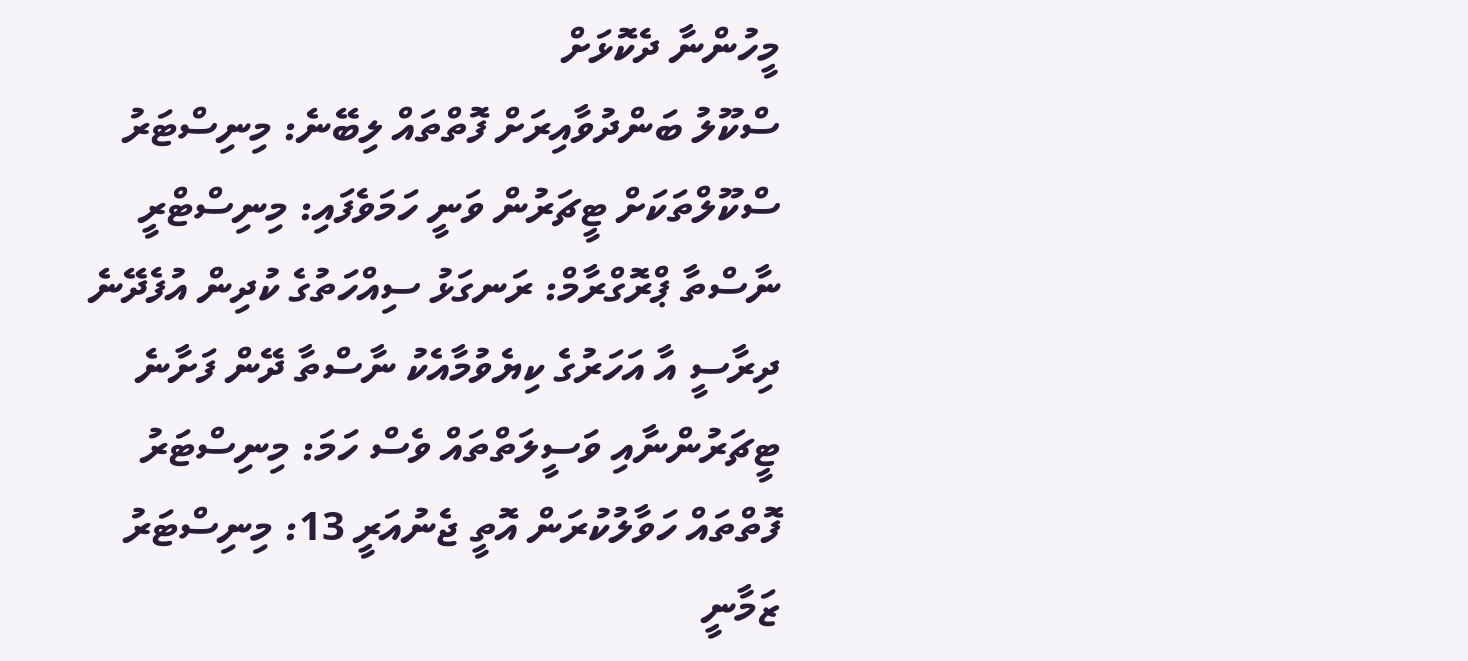މީހުންނާ ދެކޮޅަށް
ސްކޫލު ބަންދުވާއިރަށް ފޮތްތައް ލިބޭނެ: މިނިސްޓަރު
ސްކޫލްތަކަށް ޓީޗަރުން ވަނީ ހަމަވެފައި: މިނިސްޓްރީ
ނާސްތާ ޕްރޮގްރާމް: ރަނގަޅު ސިއްހަތުގެ ކުދިން އުފެދޭނެ
ދިރާސީ އާ އަހަރުގެ ކިޔެވުމާއެކު ނާސްތާ ދޭން ފަށާނެ
ޓީޗަރުންނާއި ވަސީލަތްތައް ވެސް ހަމަ: މިނިސްޓަރު
ފޮތްތައް ހަވާލުކުރަން އޮތީ ޖެނުއަރީ 13: މިނިސްޓަރު
ޒަމާނީ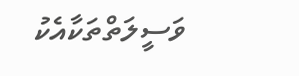ވަސީލަތްތަކާއެކު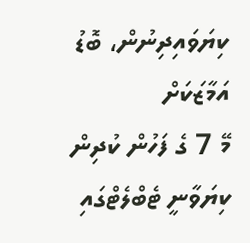ކިޔަވައިދިނުން، ބޮޑު އަމާޒަކަށް
މޭ 7 ގެ ފަހުން ކުދިން ކިޔަވާނީ ޓެބްލެޓްގައި